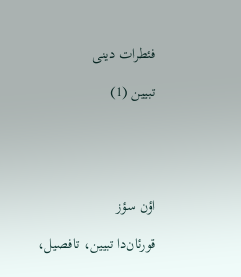فئطرات دینی

تبیین (1)





اؤن سؤز

قورئان‌دا تبیین، تافصیل،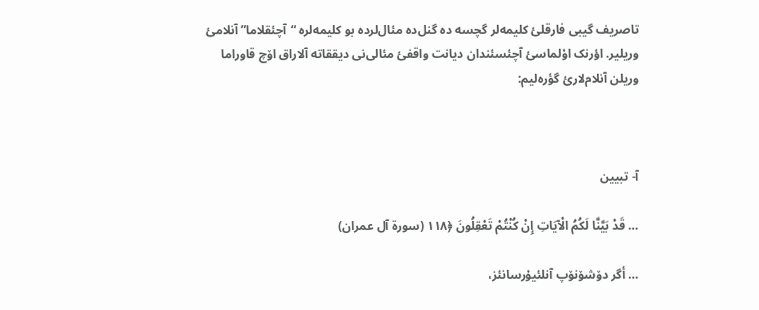تاصریف گیبی فارقلئ کلیمەلر گچسە دە گنل‌دە مئال‌لردە بو کلیمەلرە “آچئقلاما” آنلامئ وریلیر. اؤرنک اۇلماسئ آچئسئندان دیانت واقفئ مئالی‌نی دیققاتە آلاراق اۆچ قاوراما وریلن آنلام‌لارئ گؤرەلیم:



آ- تبیین

… قَدْ بَيَّنَّا لَكُمُ الْآيَاتِ إِنْ كُنْتُمْ تَعْقِلُونَ ﴿۱۱۸ (سورة آل عمران)

… أگر دۆشۆنۆپ آنلئیۇرسانئز،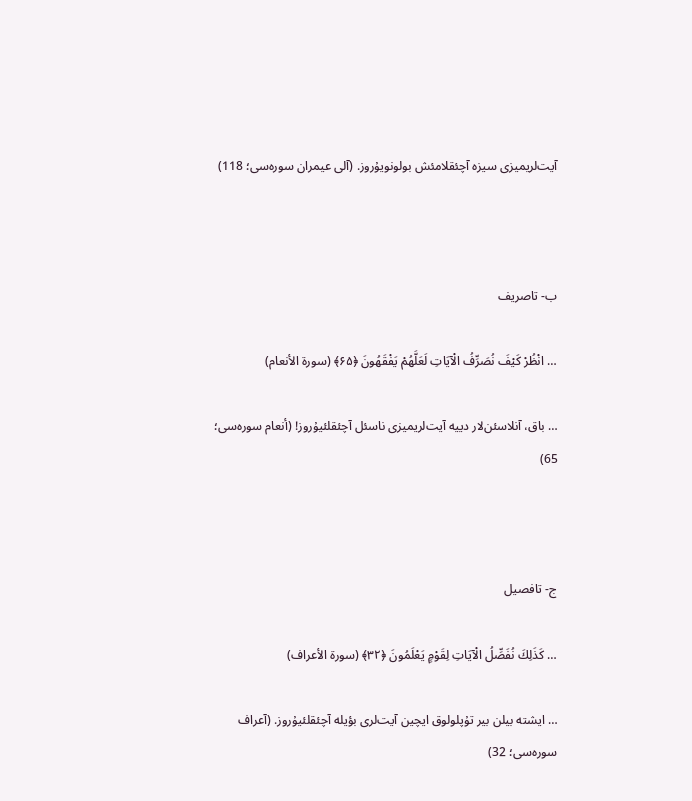آیت‌لریمیزی سیزە آچئقلامئش بولونویۇروز. (آلی عیمران سورەسی؛ 118)



ب- تاصریف

… انْظُرْ كَيْفَ نُصَرِّفُ الْآيَاتِ لَعَلَّهُمْ يَفْقَهُونَ ﴿۶۵﴾ (سورة الأنعام)

… باق، آنلاسئن‌لار دییە آیت‌لریمیزی ناسئل آچئقلئیۇروز! (أنعام سورەسی؛ 65)



ج- تافصیل

… كَذَلِكَ نُفَصِّلُ الْآيَاتِ لِقَوْمٍ يَعْلَمُونَ ﴿۳۲﴾ (سورة الأعراف)

… ایشتە بیلن بیر تۇپلولوق ایچین آیت‌لری بؤیلە آچئقلئیۇروز. (آعراف سورەسی؛ 32)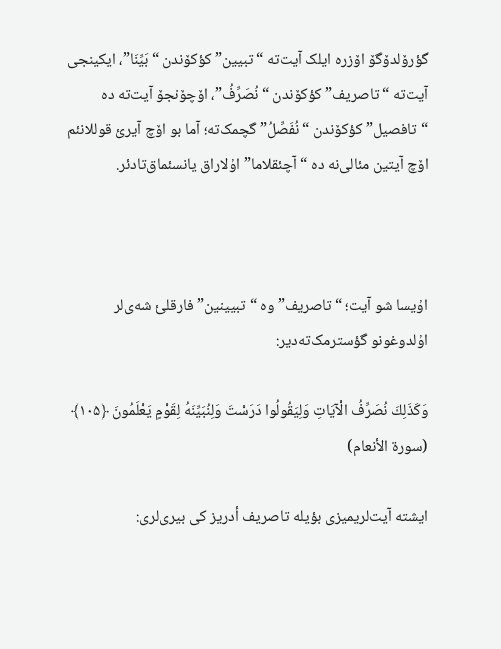گؤرۆلدۆگۆ اۆزرە ایلک آیت‌تە “تبیین” کؤکۆندن “بَیِّنَا”، ایکینجی آیت‌تە “تاصریف” کؤکۆندن “نُصَرِّفُ”، اۆچۆنجۆ آیت‌تە دە “تافصیل” کؤکۆندن “نُفَصِّلُ” گچمک‌تە؛ آما بو اۆچ آیرئ قوللانئم اۆچ آیتین مئالی‌نە دە “آچئقلاما” اۇلاراق یانسئماق‌تادئر.



اۇیسا شو آیت؛ “تاصریف” وە “تبیینین” فارقلئ شەی‌لر اۇلدوغونو گؤسترمک‌تەدیر:

وَكَذَلِكَ نُصَرِّفُ الْآيَاتِ وَلِيَقُولُوا دَرَسْتَ وَلِنُبَيِّنَهُ لِقَوْمٍ يَعْلَمُونَ ﴿۱۰۵﴾ (سورة الأنعام)

ایشتە آیت‌لریمیزی بؤیلە تاصریف أدریز کی بیری‌لری: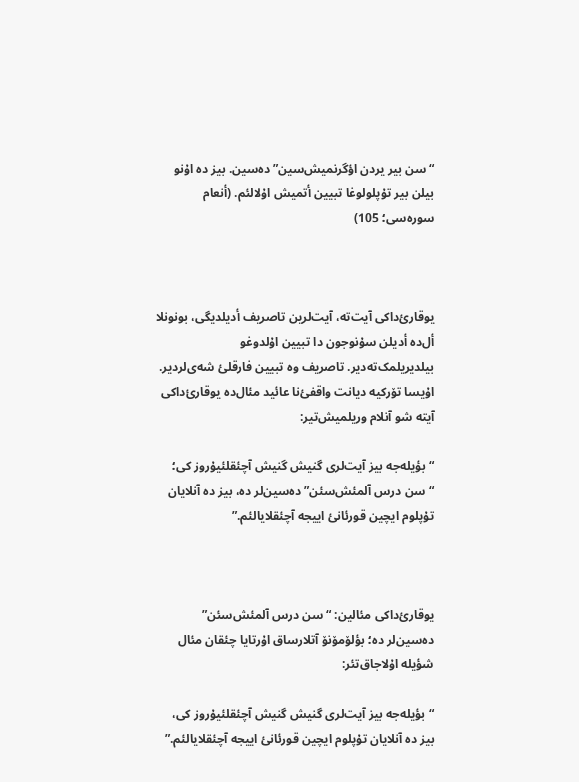“سن بیر یردن اؤگرنمیش‌سین” دەسین. بیز دە اۇنو بیلن بیر تۇپلولوغا تبیین أتمیش اۇلالئم. (أنعام سورەسی؛ 105)



یوقارئ‌داکی آیت‌تە، آیت‌لرین تاصریف أدیلدیگی، بونونلا أل‌دە أدیلن سۇنوجون دا تبیین اۇلدوغو بیلدیریلمک‌تەدیر. تاصریف وە تبیین فارقلئ شەی‌لردیر. اۇیسا تۆرکیە دیانت واقفئ‌نا عائید مئال‌دە یوقارئ‌داکی آیتە شو آنلام وریلمیش‌تیر:

“بؤیلەجە بیز آیت‌لری گنیش گنیش آچئقلئیۇروز کی؛ “سن درس آلمئش‌سئن” دەسین‌لر دە، بیز دە آنلایان تۇپلوم ایچین قورئانئ اییجە آچئقلایالئم.”



یوقارئ‌داکی مئالین: “سن درس آلمئش‌سئن” دەسین‌لر دە؛ بؤلۆمۆنۆ آتلارساق اۇرتایا چئقان مئال شؤیلە اۇلاجاق‌تئر:

“بؤیلەجە بیز آیت‌لری گنیش گنیش آچئقلئیۇروز کی، بیز دە آنلایان تۇپلوم ایچین قورئانئ اییجە آچئقلایالئم.”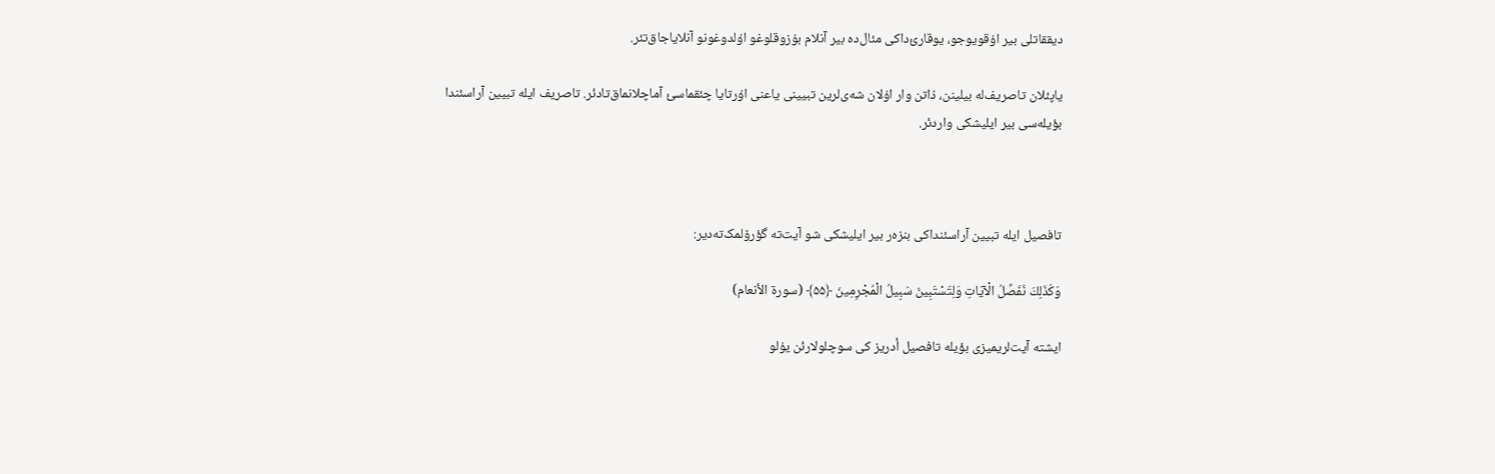دیققاتلی بیر اۇقویوجو، یوقارئ‌داکی مئال‌دە بیر آنلام بۇزوقلوغو اۇلدوغونو آنلایاجاق‌تئر.

یاپئلان تاصریف‌لە بیلینن، ذاتن وار اۇلان شەی‌لرین تبیینی یاعنی اۇرتایا چئقماسئ آماچلانماق‌تادئر. تاصریف ایلە تبیین آراسئندا بؤیلەسی بیر ایلیشکی واردئر.



تافصیل ایلە تبیین آراسئنداکی بنزەر بیر ایلیشکی شو آیت‌تە گؤرۆلمک‌تەدیر:

وَكَذَلِكَ نُفَصِّلُ الْآيَاتِ وَلِتَسْتَبِينَ سَبِيلُ الْمُجْرِمِينَ ﴿۵۵﴾ (سورة الأنعام)

ایشتە آیت‌لریمیزی بؤیلە تافصیل أدریز کی سوچلولارئن یۇلو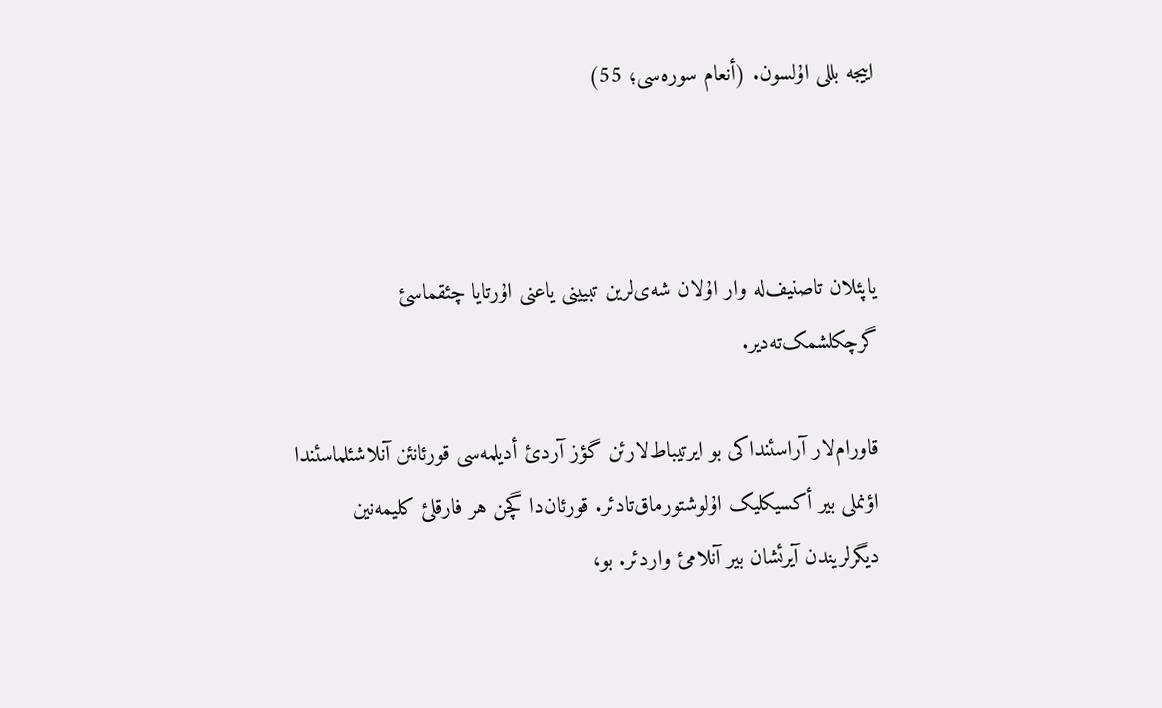اییجە بللی اۇلسون. (أنعام سورەسی؛ 55)



یاپئلان تاصنیف‌لە وار اۇلان شەی‌لرین تبیینی یاعنی اۇرتایا چئقماسئ گرچکلشمک‌تەدیر.

قاورام‌لار آراسئنداکی بو ایرتیباط‌لارئن گؤز آردئ أدیلمەسی قورئانئن آنلاشئلماسئندا اؤنملی بیر أکسیکلیک اۇلوشتورماق‌تادئر. قورئان‌دا گچن هر فارقلئ کلیمەنین دیگرلریندن آیرئشان بیر آنلامئ واردئر. بو،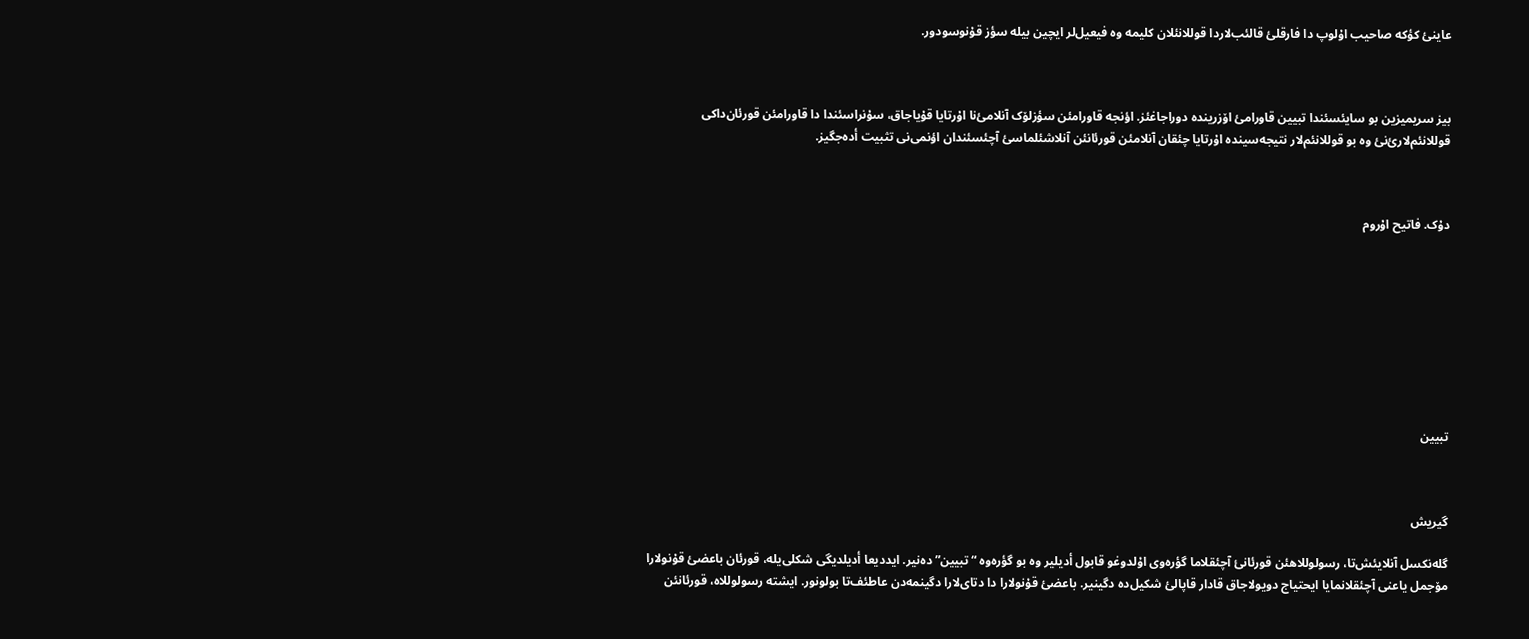عاینئ کؤکە صاحیب اۇلوپ دا فارقلئ قالئب‌لاردا قوللانئلان کلیمە وە فیعیل‌لر ایچین بیلە سؤز قۇنوسودور.



بیز سریمیزین بو سایئسئندا تبیین قاورامئ اۆزریندە دوراجاغئز. اؤنجە قاورامئن سؤزلۆک آنلامئ‌نا اۇرتایا قۇیاجاق، سۇنراسئندا دا قاورامئن قورئان‌داکی قوللانئم‌لارئ‌نئ وە بو قوللانئم‌لار نتیجەسیندە اۇرتایا چئقان آنلامئن قورئانئن آنلاشئلماسئ آچئسئندان اؤنمی‌نی تثبیت أدەجگیز.



دۇک. فاتیح اۇروم









تبیین



گیریش

گلەنکسل آنلایئش‌تا، رسولوللاهئن قورئانئ آچئقلاما گؤرەوی اۇلدوغو قابول أدیلیر وە بو گؤرەوە “تبیین” دەنیر. ایددیعا أدیلدیگی شکلی‌یلە، قورئان باعضئ قۇنولارا مۆجمل یاعنی آچئقلانمایا ایحتیاج دویولاجاق قادار قاپالئ شکیل‌دە دگینیر. باعضئ قۇنولارا دا دتای‌لارا دگینمەدن عاطئف‌تا بولونور. ایشتە رسولوللاە، قورئانئن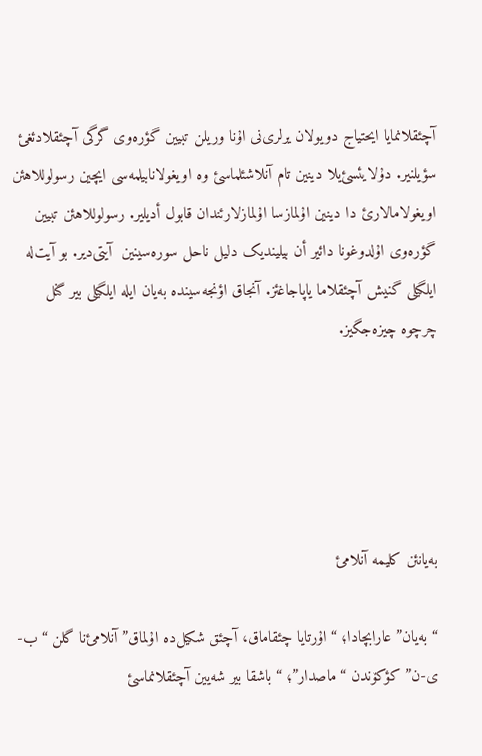آچئقلانمایا ایحتیاج دویولان یرلری‌نی اۇنا وریلن تبیین گؤرەوی گرگی آچئقلادئغئ سؤیلنیر. دۇلایئسئ‌یلا دینین تام آنلاشئلماسئ وە اویغولانابیلمەسی ایچین رسولوللاهئن اویغولامالارئ دا دینین اۇلمازسا اۇلمازلارئندان قابول أدیلیر. رسولوللاهئن تبیین گؤرەوی اۇلدوغونا دائیر أن بیلیندیک دلیل ناحل سورەسینین  آیتی‌دیر. بو آیت‌لە ایلگیلی گنیش آچئقلاما یاپاجاغئز. آنجاق اؤنجەسیندە بەیان ایلە ایلگیلی بیر گنل چرچوە چیزەجگیز.





بەیانئن کلیمە آنلامئ

“بەیان” عارابچادا؛ “اۇرتایا چئقاماق، آچئق شکیل‌دە اۇلماق” آنلامئ‌نا گلن “ب-ی-ن” کؤکۆندن “ماصدار”؛ “باشقا بیر شەیین آچئقلانماسئ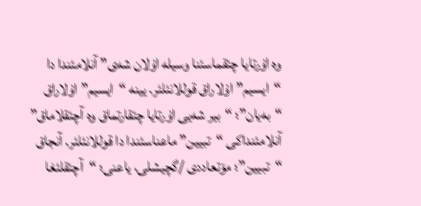وە اۇرتایا چئقماسئنا وسیلە اۇلان شەی” آنلامئندا دا “ایسیم” اۇلاراق قوللانئلئر. یینە “ایسیم” اۇلاراق “بەیان”؛ “بیر شەیی اۇرتایا چئقارتماق وە آچئقلاماق” آنلامئنداکی “تبیین” ماعناسئندا دا قوللانئلئر. آنجاق “تبیین”؛ مۆتعاددی /گچیشلی، یاعنی؛ “آچئقلئغا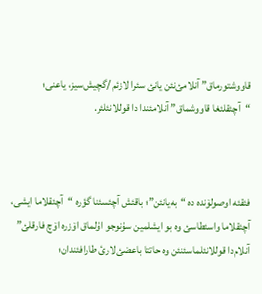قاووشتورماق” آنلامئ‌نئن یانئ سئرا لازئم /گچیش‌سیز، یاعنی؛ “آچئقلئغا قاووشماق” آنلامئندا دا قوللانئلئر.



فئقئە اوصولۆندە دە “بەیانئن”؛ باقئش آچئسئنا گؤرە “آچئقلاما ایشی، آچئقلاما واسئطاسئ وە بو ایشلمین سۇنوجو اۇلماق اۆزرە اۆچ فارقلئ” آنلام‌دا قوللانئلماسئنئن وە حاتتا باعضئ‌لارئ طارافئندان؛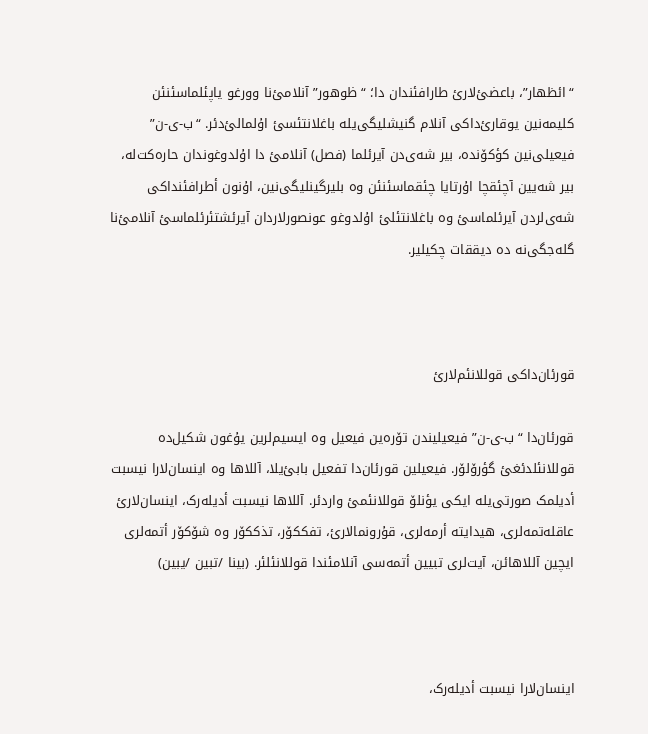“ائظهار”، باعضئ‌لارئ طارافئندان دا؛ “ظوهور” آنلامئ‌نا وورغو یاپئلماسئنئن کلیمەنین یوقارئ‌داکی آنلام گنیشلیگی‌یلە باغلانتئسئ اۇلمالئ‌دئر. “ب-ی-ن” فیعیلی‌نین کؤکۆندە، بیر شەی‌دن آیرئلما (فصل) آنلامئ دا اۇلدوغوندان حارەکت‌لە، بیر شەیین آچئقچا اۇرتایا چئقماسئنئن وە بلیرگینلیگی‌نین، اۇنون أطرافئنداکی شەی‌لردن آیرئلماسئ وە باغلانتئلئ اۇلدوغو عونصورلاردان آیرئشتئرئلماسئ آنلامئ‌نا گلەجگی‌نە دە دیققات چکیلیر.



قورئان‌داکی قوللانئم‌لارئ

قورئان‌دا “ب-ی-ن” فیعیلیندن تۆرەین فیعیل وە ایسیم‌لرین یۇغون شکیل‌دە قوللانئلدئغئ گؤرۆلۆر. فیعیلین قورئان‌دا تفعیل بابئ‌یلا، آللاها وە اینسان‌لارا نیسبت أدیلمک صورتی‌یلە ایکی یؤنلۆ قوللانئمئ واردئر. آللاها نیسبت أدیلەرک، اینسان‌لارئ عاقلەتمەلری، هیدایتە أرمەلری، قۇرونمالارئ، تفککۆر، تذککۆر وە شۆکۆر أتمەلری ایچین آللاهائن، آیت‌لری تبیین أتمەسی آنلامئندا قوللانئلئر. (بینا /تبین /یبین)



اینسان‌لارا نیسبت أدیلەرک،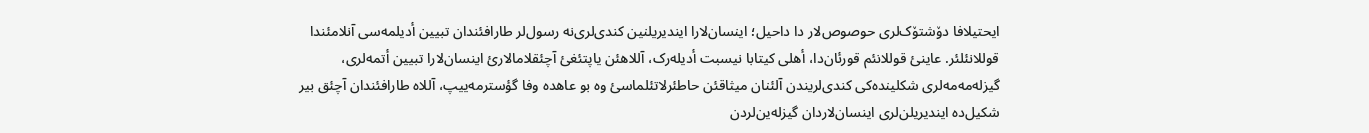ایحتیلافا دۆشتۆک‌لری حوصوص‌لار دا داحیل؛ اینسان‌لارا ایندیریلنین کندی‌لری‌نە رسول‌لر طارافئندان تبیین أدیلمەسی آنلامئندا قوللانئلئر. عاینئ قوللانئم قورئان‌دا، أهلی کیتابا نیسبت أدیلەرک، آللاهئن یاپتئغئ آچئقلامالارئ اینسان‌لارا تبیین أتمەلری، گیزلەمەمەلری شکلیندەکی کندی‌لریندن آلئنان میثاقئن حاطئرلاتئلماسئ وە بو عاهدە وفا گؤسترمەییپ، آللاە طارافئندان آچئق بیر شکیل‌دە ایندیریلن‌لری اینسان‌لاردان گیزلەین‌لردن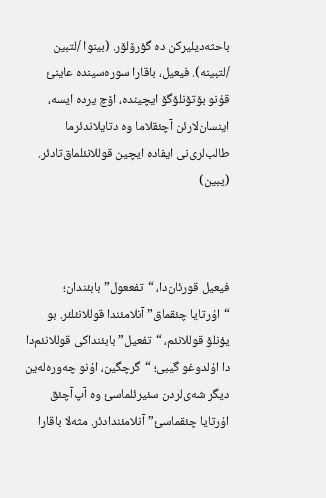باحثەدیلیرکن دە گؤرۆلۆر. (بینوا /لتبین /لتبینە). فیعیل، باقارا سورەسیندە عاینئ قۇنو بۆتۆنلۆگۆ ایچیندە، اۆچ یردە ایسە، اینسان‌لارئن آچئقلاما وە دتایلاندئرما طالب‌لری‌نی ایفادە ایچین قوللانئلماق‌تادئر. (یبین)



فیعیل قورئان‌دا، “تفععول” بابئندان؛ “اۇرتایا چئقماق” آنلامئندا قوللانئلئر. بو یؤنلۆ قوللانئم، “تفعیل” بابئنداکی قوللانئم‌دا دا اۇلدوغو گیبی؛ “گرچگین، اۇنو چەورەلەین دیگر شەی‌لردن سئیرئلماسئ وە آپ‌آچئق اۇرتایا چئقماسئ” آنلامئندادئر. مثەلا باقارا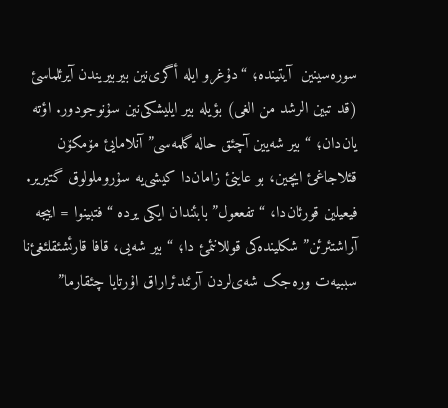سورەسینین  آیتیندە؛ “دۇغرو ایلە أگری‌نین بیربیریندن آیرئلماسئ (قد تبین الرشد من الغی) بؤیلە بیر ایلیشکی‌نین سۇنوجودور. اؤتە یان‌دان؛ “بیر شەیین آچئق حالە گلمەسی” آنلامایئ مۆمکۆن قئلاجاغئ ایچین، بو عاینئ زامان‌دا کیشی‌یە سۇروملولوق گتیریر. فیعیلین قورئان‌دا، “تفععول” بابئندان ایکی یردە “فتبینوا = اییجە آراشتئرئن” شکلیندەکی قوللانئمئ دا؛ “بیر شەیی، قافا قارئشئقلئغئ‌نا سببیەت ورەجک شەی‌لردن آرئندئراراق اۇرتایا چئقارما”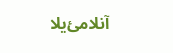آنلامئ‌یلا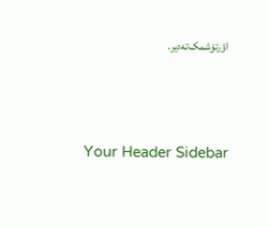اؤرتۆشمک‌تەدیر.





Your Header Sidebar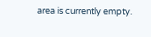area is currently empty.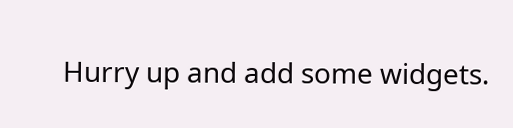Hurry up and add some widgets.